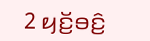2 ꤟꤢꤩ꤬ꤋꤢꤨ꤬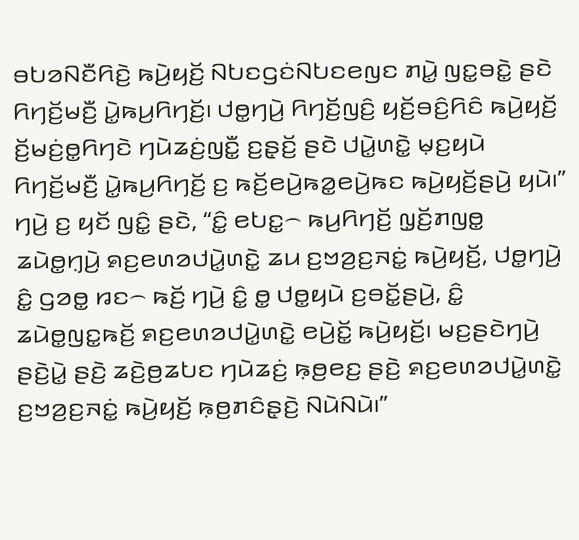ꤋꤝꤤꤡꤢꤪꤖꤢꤧ꤬ ꤒꤣꤧ꤬ꤟꤢꤩ꤬ ꤡꤝꤢꤞꤢꤦꤡꤝꤢꤕꤜꤢ ꤊꤣꤧ꤭ ꤜꤢ꤭ꤋꤢꤧ꤭ ꤔꤢꤧ ꤖꤚꤢꤩ꤬ꤗꤢꤪ꤬ ꤣꤧ꤭ꤒꤣ꤬ꤖꤚꤢꤩ꤬꤯ ꤓꤥ꤭ꤚꤣꤧ꤬ ꤖꤚꤢꤩ꤬ꤜꤢꤨ꤬ ꤟꤢꤩ꤬ꤋꤢꤨ꤬ꤖꤢꤨ ꤒꤣꤧ꤬ꤟꤢꤩ꤬ ꤢꤩ꤬ꤗꤢꤦ꤬ꤥ꤭ꤖꤚꤢꤧ ꤚꤣꤧꤘꤢꤦ꤬ꤜꤢꤪ꤭ ꤢ꤬ꤔ꤫ꤢꤩ꤬ ꤔꤢꤧ ꤓꤣꤧ꤭ꤛꤢꤧ꤭ ꤗ꤫ꤢ꤬ꤟꤣꤧ ꤖꤚꤢꤩ꤬ꤗꤢꤪ꤬ ꤣꤧ꤭ꤒꤣ꤬ꤖꤚꤢꤩ꤬ ꤢ꤬ ꤒꤢꤩ꤬ꤕꤣꤧ꤬ꤒꤤ꤭ꤕꤣꤧ꤬ꤒꤢ ꤒꤣꤧ꤬ꤟꤢꤩ꤬ꤔꤣꤧ꤬ ꤟꤣꤧ꤯”
ꤚꤣꤧ꤬ ꤢ꤬ ꤟꤢꤩ ꤜꤢꤨ꤭ ꤔꤢꤧ, “ꤢꤨ꤭ ꤕꤝꤢ꤭꤮ ꤒꤣ꤬ꤖꤚꤢꤩ꤬ ꤜ꤫ꤢꤩ꤬ꤊꤜꤥ꤭ ꤘꤣꤧꤥ꤭ꤚ꤫ꤣꤧ꤬ ꤎꤢ꤬ꤕꤛꤤꤓꤣꤧ꤭ꤛꤢꤧ꤭ ꤘꤣ ꤢ꤬ꤠꤤ꤬ꤢ꤬ꤏꤢꤦ꤭ ꤒꤣꤧ꤬ꤟꤢꤩ꤬, ꤓꤥ꤭ꤚꤣꤧ꤬ ꤢꤨ꤭ ꤞꤤꤥ꤭ ꤙꤢ꤮ ꤒꤢꤩ꤬ ꤚꤣꤧ꤬ ꤢꤨ꤭ ꤥ꤭ ꤓꤥ꤭ꤟꤣꤧ ꤢ꤬ꤋꤢꤩ꤭ꤔꤣꤧ꤬, ꤢꤨ꤭ ꤘꤣꤧꤥ꤭ꤜꤢ꤭ꤒꤢꤩ꤬ ꤎꤢ꤬ꤕꤛꤤꤓꤣꤧ꤭ꤛꤢꤧ꤭ ꤕꤣꤧ꤬ꤢꤩ꤭ ꤒꤣꤧ꤬ꤟꤢꤩ꤬꤯ ꤗꤢ꤬ꤔꤢꤧꤚꤣꤧ꤬ ꤔꤢꤧ꤬ꤣꤧ꤭ ꤔꤢꤧ꤬ ꤘꤢꤧ꤬ꤥ꤬ꤘꤝꤢ ꤚꤣꤧꤘꤢꤦ꤬ ꤒ꤫ꤥ꤬ꤕꤢ꤬ ꤔꤢꤧ꤬ ꤎꤢ꤬ꤕꤛꤤꤓꤣꤧ꤭ꤛꤢꤧ꤭ ꤢ꤬ꤠꤤ꤬ꤢ꤬ꤏꤢꤦ꤭ ꤒꤣꤧ꤬ꤟꤢꤩ꤬ ꤒ꤫ꤥ꤬ꤊꤢꤨꤔ꤫ꤢꤧ꤬ ꤡꤣꤧꤡꤣꤧ꤯”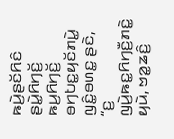ꤒꤣꤧ꤬ꤔꤢꤩꤖꤢꤨ ꤔꤣꤧ꤭ꤖꤚꤢꤩ꤬ ꤒꤣ꤬ꤖꤚꤢꤩ꤬ ꤋꤚꤝꤢ꤭ꤟꤢꤩꤊꤣꤧ꤭ ꤜꤢꤨ꤭ꤋꤛꤢ꤭ ꤔꤢꤧ, “ꤢ꤬ ꤜꤣꤧ꤬ꤒꤢ꤭ꤖꤚꤢꤪ꤬ꤊꤢꤧ꤭ ꤟꤣꤧ, ꤠꤤ꤭ꤘꤢꤨ꤬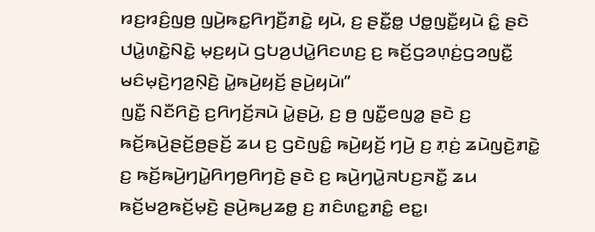ꤙꤢ꤬ꤙꤢꤨ꤬ꤜꤥ꤬ ꤜꤣꤧ꤬ꤒꤢ꤭ꤖꤚꤢꤪ꤬ꤊꤢꤧ꤭ ꤟꤣꤧ, ꤢ꤬ ꤔꤢꤪ꤭ꤥ꤭ ꤓꤥ꤭ꤜꤢꤪ꤭ꤟꤣꤧ ꤢꤨ꤭ ꤔꤢꤧ ꤓꤣꤧ꤭ꤛꤢꤧ꤭ꤡꤢꤧ꤭ ꤗ꤫ꤢ꤬ꤟꤣꤧ ꤞꤝꤤ꤬ꤓꤣꤧ꤭ꤖꤢꤛꤢ꤬ ꤢ꤬ ꤒꤢꤩ꤬ꤞꤤꤛ꤫ꤢꤦ꤬ꤞꤤꤜꤢꤪ꤭ ꤗꤢꤨꤗ꤫ꤢꤧ꤬ꤚꤤ꤬ꤡ꤫ꤢꤧ꤬ ꤣꤧ꤭ꤒꤣꤧ꤬ꤟꤢꤩ꤬ ꤔꤣꤧ꤬ꤟꤣꤧ꤯”
ꤜꤢꤪ꤭ ꤡꤢꤪꤖꤢꤧ꤬ ꤢ꤬ꤖꤚꤢꤩ꤬ꤏꤣꤧ ꤣꤧ꤭ꤔꤣꤧ꤬, ꤢ꤬ ꤥ꤬ ꤜꤢꤪ꤭ꤕꤜꤤ꤭ ꤔꤢꤧ ꤢ꤬ ꤒꤢꤩ꤬ꤒꤣꤧ꤬ꤔꤢꤩ꤬ꤥ꤬ꤔꤢꤩ꤬ ꤘꤣ ꤢ꤬ ꤞꤢꤧꤜꤢꤨ꤭ ꤒꤣꤧ꤬ꤟꤢꤩ꤬ ꤚꤣꤧ꤬ ꤢ꤬ ꤊ꤫ꤢꤦ꤬ ꤘꤣꤧꤜꤢꤧ꤬ꤊꤢꤧ꤭ ꤢ꤬ ꤒꤢꤩ꤬ꤒꤣꤧ꤬ꤚꤣꤧ꤭ꤖꤚꤥ꤬ꤖꤚꤢꤧ꤬ ꤔꤢꤧ ꤢ꤬ ꤒꤣꤧ꤬ꤚꤣꤧ꤭ꤏꤝꤢ꤬ꤏꤢꤪ꤭ ꤘꤣ ꤒꤢꤩ꤬ꤗꤤ꤬ꤒꤢꤩ꤬ꤗ꤫ꤢꤧ꤬ ꤔꤣꤧ꤬ꤒꤣ꤬ꤘꤥ꤭ ꤢ꤬ ꤊꤢꤨꤛꤢ꤭ꤊꤢꤨ꤭ ꤕꤢ꤭꤯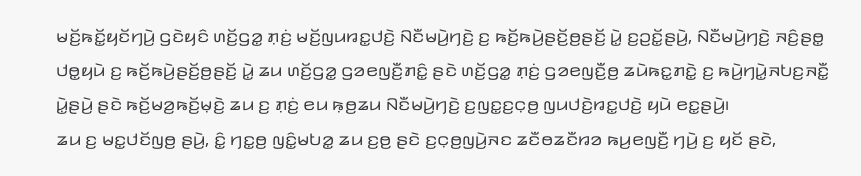ꤗꤢꤩ꤬ꤒꤢꤩ꤭ꤟꤢꤩꤚꤣꤧ꤬ ꤞꤢꤧꤟꤢꤨ ꤛꤢꤩ꤬ꤞꤤ꤭ ꤊ꤫ꤢꤦ꤬ ꤗꤢꤩ꤬ꤜꤣꤙꤢ꤭ꤓꤢꤧ꤬ ꤡꤢꤪꤗꤣꤧ꤬ꤚꤢꤧ꤬ ꤢ꤬ ꤒꤢꤩ꤬ꤒꤣꤧ꤬ꤔꤢꤩ꤬ꤥ꤬ꤔꤢꤩ꤬ ꤣꤧ꤭ ꤢ꤬ꤑꤢꤩ꤭ꤔꤣꤧ꤬, ꤡꤢꤪꤗꤣꤧ꤬ꤚꤢꤧ꤬ ꤏꤢꤨ꤬ꤔꤥ꤭ ꤓꤥ꤭ꤟꤣꤧ ꤢ꤬ ꤒꤢꤩ꤬ꤒꤣꤧ꤬ꤔꤢꤩ꤬ꤥ꤬ꤔꤢꤩ꤬ ꤣꤧ꤭ ꤘꤣ ꤛꤢꤩ꤬ꤞꤤ꤭ ꤞꤤꤕꤜꤢꤪ꤬ꤊꤢꤨ꤭ ꤔꤢꤧ ꤛꤢꤩ꤬ꤞꤤ꤭ ꤊ꤫ꤢꤦ꤬ ꤞꤤꤕꤜꤢꤪ꤬ꤥ꤬ ꤘꤣꤧꤒꤢ꤭ꤊꤢꤧ꤭ ꤢ꤬ ꤒꤣꤧ꤬ꤚꤣꤧ꤭ꤏꤝꤢ꤬ꤏꤢꤪ꤭ ꤣꤧ꤭ꤔꤣꤧ꤬ ꤔꤢꤧ ꤒꤢꤩ꤬ꤗꤤ꤬ꤒꤢꤩ꤬ꤗ꤫ꤢꤧ꤬ ꤘꤣ ꤢ꤬ ꤊ꤫ꤢꤦ꤬ ꤕꤣ ꤒ꤫ꤥ꤬ꤘꤣ ꤡꤢꤪꤗꤣꤧ꤬ꤚꤢꤧ꤬ ꤢ꤬ꤜꤢ꤭ꤢ꤬ꤍ꤫ꤥ꤬ ꤜꤣꤓꤢꤧ꤬ꤙꤢ꤭ꤓꤢꤧ꤬ ꤟꤣꤧ ꤕꤢ꤭ꤔꤣꤧ꤬꤯
ꤘꤣ ꤢ꤬ ꤗꤢ꤭ꤓꤢꤩꤜꤥ꤬ ꤔꤣꤧ꤬, ꤢꤨ꤭ ꤚꤢ꤭ꤥ꤬ ꤜꤢꤨ꤭ꤗꤝꤤ꤭ ꤘꤣ ꤢ꤬ꤥ꤬ ꤔꤢꤧ ꤢ꤬ꤍ꤫ꤥ꤬ꤜꤣꤧ꤬ꤏꤢ ꤘꤢꤪꤥꤘꤢꤪꤙꤤ ꤒꤣ꤬ꤕꤜꤢꤪ꤬ ꤚꤣꤧ꤬ ꤢ꤬ ꤟꤢꤩ ꤔꤢꤧ,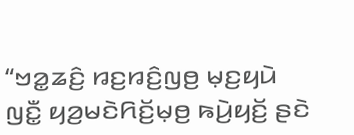“ꤠꤤ꤭ꤘꤢꤨ꤬ ꤙꤢ꤬ꤙꤢꤨ꤬ꤜꤥ꤬ ꤗ꤫ꤢ꤬ꤟꤣꤧ ꤜꤢꤪ꤭ ꤟꤤ꤬ꤗꤢꤧꤖꤢꤩ꤬ꤗ꤫ꤥ꤬ ꤒꤣꤧ꤬ꤟꤢꤩ꤬ ꤔꤢꤧ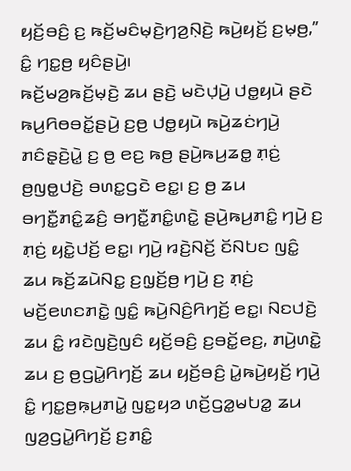ꤟꤢꤩ꤬ꤋꤢꤨ꤬ ꤢ꤬ ꤒꤢꤩ꤬ꤗꤢꤨꤗ꤫ꤢꤧ꤬ꤚꤤ꤬ꤡ꤫ꤢꤧ꤬ ꤒꤣꤧ꤬ꤟꤢꤩ꤬ ꤢ꤬ꤗ꤫ꤥ꤬,” ꤢꤨ꤭ ꤚꤢ꤭ꤥ꤬ ꤟꤢꤨꤔꤣꤧ꤬꤯
ꤒꤢꤩ꤬ꤗꤤ꤬ꤒꤢꤩ꤬ꤗ꤫ꤢꤧ꤬ ꤘꤣ ꤔꤢꤧ꤬ ꤗꤢꤧꤓ꤫ꤣꤧ꤬ ꤓꤥ꤭ꤟꤣꤧ ꤔꤢꤧ ꤒꤣ꤬ꤖꤥꤋꤢꤩ꤭ꤔꤣꤧ꤬ ꤢ꤬ꤥ꤬ ꤓꤥ꤭ꤟꤣꤧ ꤒꤣꤧ꤬ꤘꤢꤦꤚꤣꤧ꤬ ꤊꤢꤨꤔ꤫ꤢꤧ꤬ꤣꤧ꤭ ꤢ꤬ ꤥ꤬ ꤕꤢ꤬ ꤒꤥ꤬ ꤔꤣꤧ꤬ꤒꤣ꤬ꤘꤥ꤭ ꤊ꤫ꤢꤦ꤬ ꤥ꤬ꤜꤥ꤭ꤓꤢꤧ꤬ ꤋꤛꤢ꤭ꤞꤢꤧ ꤕꤢ꤭꤯ ꤢ꤬ ꤥ꤬ ꤘꤣ ꤋꤚꤢꤪ꤭ꤊꤢꤨ꤭ꤘꤢꤨ꤬ ꤋꤚꤢꤪ꤭ꤊꤢꤨ꤭ꤛꤢꤧ꤭ ꤔꤣꤧ꤬ꤒꤣ꤬ꤊꤢꤨ꤭ ꤚꤣꤧ꤬ ꤢ꤬ ꤊ꤫ꤢꤦ꤬ ꤟꤢꤧ꤭ꤓꤢꤩ꤬ ꤕꤢ꤭꤯ ꤚꤣꤧ꤬ ꤙꤢꤧ꤬ꤡꤢꤩ꤬ ꤢꤩꤡꤝꤢ ꤜꤢꤨ꤭ ꤘꤣ ꤒꤢꤩ꤬ꤘꤣꤧꤡꤢ꤭ ꤢ꤬ꤜ꤫ꤢꤩ꤬ꤥ꤬ ꤚꤣꤧ꤬ ꤢ꤬ ꤊ꤫ꤢꤦ꤬ ꤗꤢꤩ꤬ꤕꤛꤢꤊꤢꤧ꤭ ꤜꤢꤨ꤭ ꤒꤣꤧ꤬ꤡꤢꤨ꤬ꤖꤚꤢꤩ꤬ ꤕꤢ꤭꤯ ꤡꤢꤓꤢꤧ꤬ ꤘꤣ ꤢꤨ꤭ ꤙꤢꤧꤜꤢꤧ꤬ꤜꤢꤨ ꤟꤢꤩ꤬ꤋꤢꤨ꤬ ꤢ꤬ꤋꤢꤩ꤭ꤕꤢ꤬, ꤊꤣꤧ꤬ꤛꤢꤧ꤭ ꤘꤣ ꤢ꤬ ꤥ꤬ꤞꤣꤧ꤭ꤖꤚꤢꤩ꤬ ꤘꤣ ꤟꤢꤩ꤬ꤋꤢꤨ꤬ ꤣꤧ꤭ꤒꤣꤧ꤬ꤟꤢꤩ꤬ ꤚꤣꤧ꤬ ꤢꤨ꤭ ꤚꤢ꤭ꤥ꤬ꤒ꤫ꤣ꤬ꤊꤣꤧ꤭ ꤜꤢ꤭ꤟꤤ ꤛꤢꤩ꤬ꤞꤤ꤭ꤗꤝꤤ꤭ ꤘꤣ ꤜꤤ꤬ꤞꤣꤧ꤭ꤖꤚꤢꤩ꤬ ꤢ꤬ꤊꤢꤨ꤭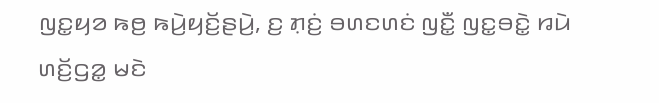ꤜꤢ꤭ꤟꤤ ꤒꤥ꤬ ꤒꤣꤧ꤬ꤟꤢꤩ꤬ꤔꤣꤧ꤬, ꤢ꤬ ꤊ꤫ꤢꤦ꤬ ꤋꤛꤢꤛꤢꤦ ꤜꤢꤪ꤭ ꤜꤢ꤭ꤋꤢꤧ꤭ ꤙꤣꤧ ꤛꤢꤩ꤬ꤞꤤ꤭ ꤗꤢꤧ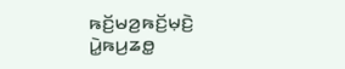ꤒꤢꤩ꤬ꤗꤤ꤬ꤒꤢꤩ꤬ꤗ꤫ꤢꤧ꤬ ꤣꤧ꤭ꤒꤣ꤬ꤘꤥ꤭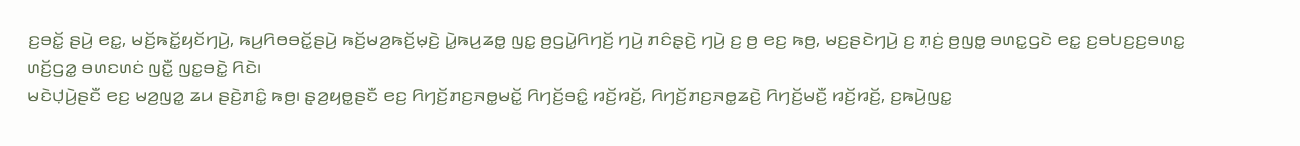ꤢ꤬ꤋꤢꤩ꤭ ꤔꤣꤧ꤬ ꤕꤢ꤭, ꤗꤢꤩ꤬ꤒꤢꤩ꤭ꤟꤢꤩꤚꤣꤧ꤬, ꤒꤣ꤬ꤖꤥꤋꤢꤩ꤭ꤔꤣꤧ꤬ ꤒꤢꤩ꤬ꤗꤤ꤬ꤒꤢꤩ꤬ꤗ꤫ꤢꤧ꤬ ꤣꤧ꤭ꤒꤣ꤬ꤘꤥ꤭ ꤜꤢ꤭ ꤥ꤬ꤞꤣꤧ꤭ꤖꤚꤢꤩ꤬ ꤚꤣꤧ꤬ ꤊꤢꤨꤔ꤫ꤢꤧ꤬ ꤚꤣꤧ꤬ ꤢ꤬ ꤥ꤬ ꤕꤢ꤬ ꤒꤥ꤬, ꤗꤢ꤬ꤔꤢꤧꤚꤣꤧ꤬ ꤢ꤬ ꤊ꤫ꤢꤦ꤬ ꤥ꤬ꤜꤥ꤭ ꤋꤛꤢ꤭ꤞꤢꤧ ꤕꤢ꤭ ꤢ꤬ꤋꤝꤢ꤬ꤢ꤬ꤋꤛꤢ꤭ ꤛꤢꤩ꤬ꤞꤤ꤭ ꤋꤛꤢꤛꤢꤦ ꤜꤢꤪ꤭ ꤜꤢ꤭ꤋꤢꤧ꤭ ꤖꤢꤧ꤯
ꤗꤢꤧꤓ꤫ꤣꤧ꤬ꤔꤢꤪ ꤕꤢ꤬ ꤗꤤ꤬ꤜꤤ꤭ ꤘꤣ ꤔꤢꤧ꤬ꤊꤢꤨ꤭ ꤒꤥ꤬꤯ ꤔ꤫ꤤ꤬ꤟꤥ꤭ꤔꤢꤪ ꤕꤢ꤬ ꤖꤚꤢꤩ꤬ꤊꤢ꤬ꤏꤥ꤭ꤗꤢꤩ꤭ ꤖꤚꤢꤩ꤬ꤋꤢꤨ꤭ ꤙꤢꤩ꤬ꤙꤢꤩ꤬, ꤖꤚꤢꤩ꤬ꤊꤢ꤬ꤏꤥ꤭ꤘꤢꤧ꤬ ꤖꤚꤢꤩ꤬ꤗꤢꤪ꤬ ꤙꤢꤩ꤬ꤙꤢꤩ꤬, ꤢ꤬ꤒꤣꤧ꤬ꤜꤢ꤭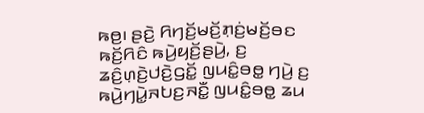ꤒꤥ꤬꤯ ꤔꤢꤧ꤬ ꤖꤚꤢꤩ꤬ꤗꤢꤩ꤬ꤊ꤫ꤢꤦ꤬ꤗꤢꤩ꤬ꤋꤢ ꤒꤢꤩ꤬ꤖꤢꤨ ꤒꤣꤧ꤬ꤟꤢꤩ꤬ꤔꤣꤧ꤬, ꤢ꤬ ꤘꤢꤨ꤬ꤛ꤫ꤢꤧ꤬ꤓꤢꤧ꤬ꤞꤢꤩ꤭ ꤜꤣꤢꤨ꤭ꤋꤥ꤭ ꤚꤣꤧ꤬ ꤢ꤬ ꤒꤣꤧ꤬ꤚꤣꤧ꤭ꤏꤝꤢ꤬ꤏꤢꤪ꤭ ꤜꤣꤢꤨ꤭ꤋꤥ꤭ ꤘꤣ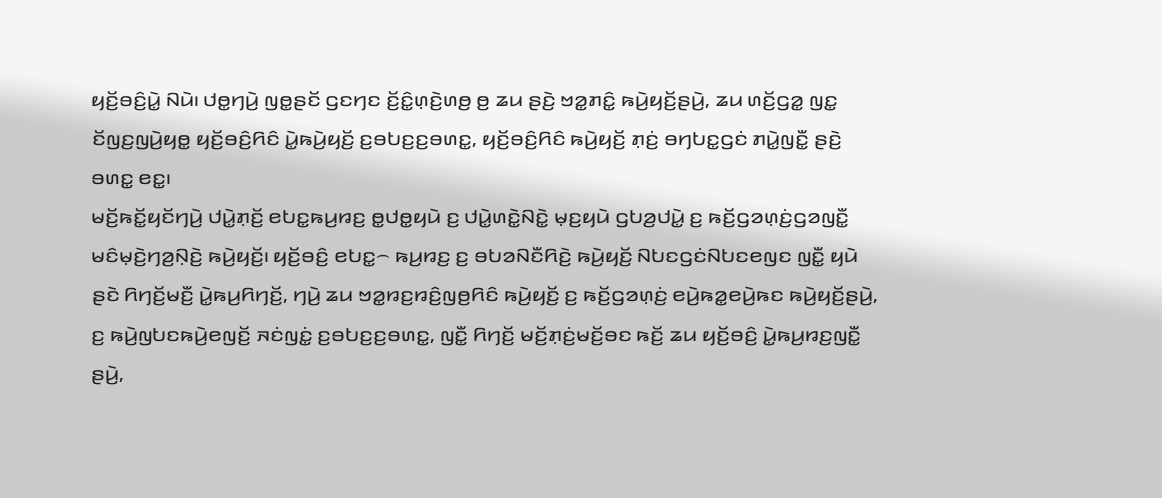ꤟꤢꤩ꤬ꤋꤢꤨ꤬ꤣꤧ꤭ ꤡꤣꤧ꤯ ꤓꤥ꤭ꤚꤣꤧ꤬ ꤜꤥ꤭ꤔꤢꤩ ꤞꤢꤚꤢ ꤢꤩ꤬ꤢꤨ꤭ꤛ꤫ꤢꤧ꤬ꤛꤥ꤬ ꤥ꤬ ꤘꤣ ꤔꤢꤧ꤬ ꤠꤤ꤭ꤊꤢꤨ꤭ ꤒꤣꤧ꤬ꤟꤢꤩ꤬ꤔꤣꤧ꤬, ꤘꤣ ꤛꤢꤩ꤬ꤞꤤ꤭ ꤜꤢ꤭ ꤢꤩꤜꤢ꤬ꤜꤣꤧ꤬ꤟꤥ꤭ ꤟꤢꤩ꤬ꤋꤢꤨ꤬ꤖꤢꤨ ꤣꤧ꤭ꤒꤣꤧ꤬ꤟꤢꤩ꤬ ꤢ꤬ꤋꤝꤢ꤬ꤢ꤬ꤋꤛꤢ꤭, ꤟꤢꤩ꤬ꤋꤢꤨ꤬ꤖꤢꤨ ꤒꤣꤧ꤬ꤟꤢꤩ꤬ ꤊ꤫ꤢꤦ꤬ ꤋꤚꤝꤢ꤭ꤞꤢꤦ ꤊꤣꤧ꤭ꤜꤢꤪ꤭ ꤔꤢꤧ꤬ ꤋꤛꤢ꤭ ꤕꤢ꤭꤯
ꤗꤢꤩ꤬ꤒꤢꤩ꤭ꤟꤢꤩꤚꤣꤧ꤬ ꤓꤣꤧ꤭ꤊ꤫ꤢꤩ꤬ ꤕꤝꤢ꤭ꤒꤣ꤬ꤙꤢ꤬ ꤥ꤭ꤓꤥ꤭ꤟꤣꤧ ꤢ꤬ ꤓꤣꤧ꤭ꤛꤢꤧ꤭ꤡꤢꤧ꤭ ꤗ꤫ꤢ꤬ꤟꤣꤧ ꤞꤝꤤ꤬ꤓꤣꤧ꤭ ꤢ꤬ ꤒꤢꤩ꤬ꤞꤤꤛ꤫ꤢꤦ꤬ꤞꤤꤜꤢꤪ꤭ ꤗꤢꤨꤗ꤫ꤢꤧ꤬ꤚꤤ꤬ꤡ꤫ꤢꤧ꤬ ꤒꤣꤧ꤬ꤟꤢꤩ꤬꤯ ꤟꤢꤩ꤬ꤋꤢꤨ꤬ ꤕꤝꤢ꤭꤮ ꤒꤣ꤬ꤙꤢ꤬ ꤢ꤬ ꤋꤝꤤꤡꤢꤪꤖꤢꤧ꤬ ꤒꤣꤧ꤬ꤟꤢꤩ꤬ ꤡꤝꤢꤞꤢꤦꤡꤝꤢꤕꤜꤢ ꤜꤢꤪ꤭ ꤟꤣꤧ ꤔꤢꤧ ꤖꤚꤢꤩ꤬ꤗꤢꤪ꤬ ꤣꤧ꤭ꤒꤣ꤬ꤖꤚꤢꤩ꤬, ꤚꤣꤧ꤬ ꤘꤣ ꤠꤤ꤭ꤙꤢ꤬ꤙꤢꤨ꤬ꤜꤥ꤬ꤖꤢꤨ ꤒꤣꤧ꤬ꤟꤢꤩ꤬ ꤢ꤬ ꤒꤢꤩ꤬ꤞꤤꤛ꤫ꤢꤦ꤬ ꤕꤣꤧ꤬ꤒꤤ꤭ꤕꤣꤧ꤬ꤒꤢ ꤒꤣꤧ꤬ꤟꤢꤩ꤬ꤔꤣꤧ꤬, ꤢ꤬ ꤒꤣꤧ꤬ꤜꤝꤢꤒꤣꤧ꤬ꤕꤜꤢꤩ꤬ ꤏꤢꤦꤜꤢꤦ꤭ ꤢ꤬ꤋꤝꤢ꤬ꤢ꤬ꤋꤛꤢ꤭, ꤜꤢꤪ꤭ ꤖꤚꤢꤩ꤬ ꤗꤢꤩ꤬ꤊ꤫ꤢꤦ꤬ꤗꤢꤩ꤬ꤋꤢ ꤒꤢꤩ꤬ ꤘꤣ ꤟꤢꤩ꤬ꤋꤢꤨ꤬ ꤣꤧ꤭ꤒꤣ꤬ꤙꤢ꤬ꤜꤢꤪ꤭ ꤔꤣꤧ꤬,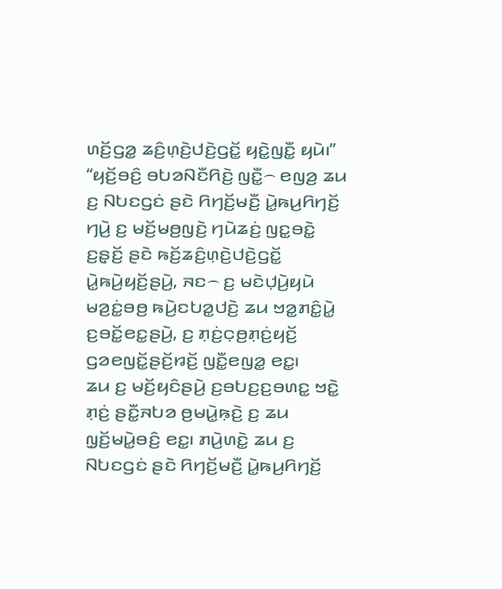ꤛꤢꤩ꤬ꤞꤤ꤭ ꤘꤢꤨ꤬ꤛ꤫ꤢꤧ꤬ꤓꤢꤧ꤬ꤞꤢꤩ꤭ ꤟꤢꤧ꤭ꤜꤢꤪ꤭ ꤟꤣꤧ꤯”
“ꤟꤢꤩ꤬ꤋꤢꤨ꤬ ꤋꤝꤤꤡꤢꤪꤖꤢꤧ꤬ ꤜꤢꤪ꤭꤮ ꤕꤜꤤ꤬ ꤘꤣ ꤢ꤬ ꤡꤝꤢꤞꤢꤦ ꤔꤢꤧ ꤖꤚꤢꤩ꤬ꤗꤢꤪ꤬ ꤣꤧ꤭ꤒꤣ꤬ꤖꤚꤢꤩ꤬ ꤚꤣꤧ꤬ ꤢ꤬ ꤗꤢꤩ꤬ꤗꤥ꤬ꤜꤢꤧ꤬ ꤚꤣꤧꤘꤢꤦ꤬ ꤜꤢ꤭ꤋꤢꤧ꤭ ꤢ꤬ꤔ꤫ꤢꤩ꤬ ꤔꤢꤧ ꤒꤢꤩ꤬ꤘꤢꤨ꤬ꤛ꤫ꤢꤧ꤬ꤓꤢꤧ꤬ꤞꤢꤩ꤭ ꤣꤧ꤭ꤒꤣꤧ꤬ꤟꤢꤩ꤬ꤔꤣꤧ꤬, ꤏꤢ꤮ ꤢ꤬ ꤗꤢꤧꤓ꤫ꤣꤧ꤬ꤟꤣꤧ ꤗꤤ꤬ꤢꤦ꤭ꤋꤥ꤬ ꤒꤣꤧ꤬ꤢꤝꤤ꤭ꤓꤢꤧ꤬ ꤘꤣ ꤠꤤ꤭ꤊꤢꤨ꤭ꤣꤧ꤭ ꤢ꤬ꤋꤢꤩ꤭ꤕꤢ꤭ꤔꤣꤧ꤬, ꤢ꤬ ꤊ꤫ꤢꤦ꤬ꤍ꤫ꤥ꤬ꤊ꤫ꤢꤦ꤬ꤟꤢꤩ꤬ ꤞꤤꤕꤜꤢꤩ꤭ꤔꤢꤩ꤬ꤙꤢꤩ꤬ ꤜꤢꤪ꤭ꤕꤜꤤ꤭ ꤕꤢ꤭꤯
ꤘꤣ ꤢ꤬ ꤗꤢꤩ꤬ꤟꤢꤨꤔꤣꤧ꤬ ꤢ꤬ꤋꤝꤢ꤬ꤢ꤬ꤋꤛꤢ꤭ ꤠꤢꤧ꤭ ꤊ꤫ꤢꤦ꤬ ꤔꤢꤪ꤭ꤏꤝꤤ ꤥ꤬ꤗꤣꤧ꤭ꤒ꤫ꤢꤧ꤬ ꤢ꤬ ꤘꤣ ꤜ꤫ꤢꤩ꤬ꤗꤣꤧ꤭ꤋꤢꤨ꤬ ꤕꤢ꤭꤯ ꤊꤣꤧ꤬ꤛꤢꤧ꤭ ꤘꤣ ꤢ꤬ ꤡꤝꤢꤞꤢꤦ ꤔꤢꤧ ꤖꤚꤢꤩ꤬ꤗꤢꤪ꤬ ꤣꤧ꤭ꤒꤣ꤬ꤖꤚꤢꤩ꤬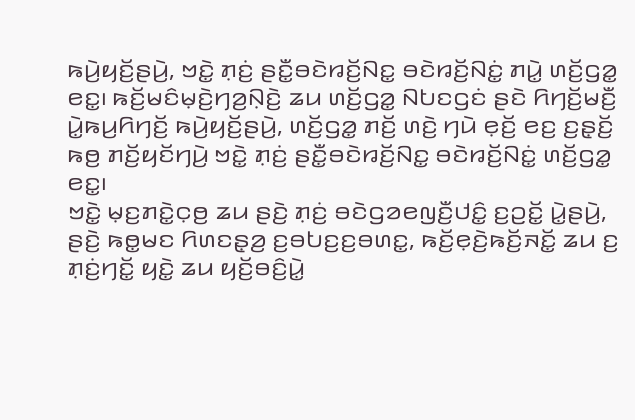ꤒꤣꤧ꤬ꤟꤢꤩ꤬ꤔꤣꤧ꤬, ꤠꤢꤧ꤭ ꤊ꤫ꤢꤦ꤬ ꤔꤢꤪ꤭ꤋꤢꤧꤙꤢꤩ꤬ꤡꤢ꤭ ꤋꤢꤧꤙꤢꤩ꤬ꤡꤢꤦ꤭ ꤊꤣꤧ꤭ ꤛꤢꤩ꤬ꤞꤤ꤭ ꤕꤢ꤭꤯ ꤒꤢꤩ꤬ꤗꤢꤨꤗ꤫ꤢꤧ꤬ꤚꤤ꤬ꤡ꤫ꤢꤧ꤬ ꤘꤣ ꤛꤢꤩ꤬ꤞꤤ꤭ ꤡꤝꤢꤞꤢꤦ ꤔꤢꤧ ꤖꤚꤢꤩ꤬ꤗꤢꤪ꤬ ꤣꤧ꤭ꤒꤣ꤬ꤖꤚꤢꤩ꤬ ꤒꤣꤧ꤬ꤟꤢꤩ꤬ꤔꤣꤧ꤬, ꤛꤢꤩ꤬ꤞꤤ꤭ ꤊꤢꤩ꤬ ꤛꤢꤧ꤬ ꤚꤣꤧ ꤕ꤫ꤢꤩ꤬ ꤕꤢ꤬ ꤢ꤬ꤔ꤫ꤢꤩ꤬ ꤒꤥ꤬ ꤊꤢꤩ꤬ꤟꤢꤩꤚꤣꤧ꤬ ꤠꤢꤧ꤭ ꤊ꤫ꤢꤦ꤬ ꤔꤢꤪ꤭ꤋꤢꤧꤙꤢꤩ꤬ꤡꤢ꤭ ꤋꤢꤧꤙꤢꤩ꤬ꤡꤢꤦ꤭ ꤛꤢꤩ꤬ꤞꤤ꤭ ꤕꤢ꤭꤯
ꤠꤢꤧ꤭ ꤗ꤫ꤢ꤬ꤊꤢꤧ꤭ꤍ꤫ꤥ꤬ ꤘꤣ ꤔꤢꤧ꤬ ꤊ꤫ꤢꤦ꤬ ꤋꤢꤧꤞꤤꤕꤜꤢꤪ꤬ꤓꤢꤨ꤭ ꤢ꤬ꤑꤢꤩ꤭ ꤣꤧ꤭ꤔꤣꤧ꤬, ꤔꤢꤧ꤬ ꤒꤥ꤭ꤗꤢ ꤖꤛꤢꤔ꤫ꤤ꤬ ꤢ꤬ꤋꤝꤢ꤬ꤢ꤬ꤋꤛꤢ꤭, ꤒꤢꤩ꤬ꤕ꤫ꤢꤧ꤬ꤒꤢꤩ꤬ꤏꤢꤩ꤭ ꤘꤣ ꤢ꤬ ꤊ꤫ꤢꤦ꤬ꤚꤢꤩ꤭ ꤟꤢꤧ꤭ ꤘꤣ ꤟꤢꤩ꤬ꤋꤢꤨ꤬ꤣꤧ꤭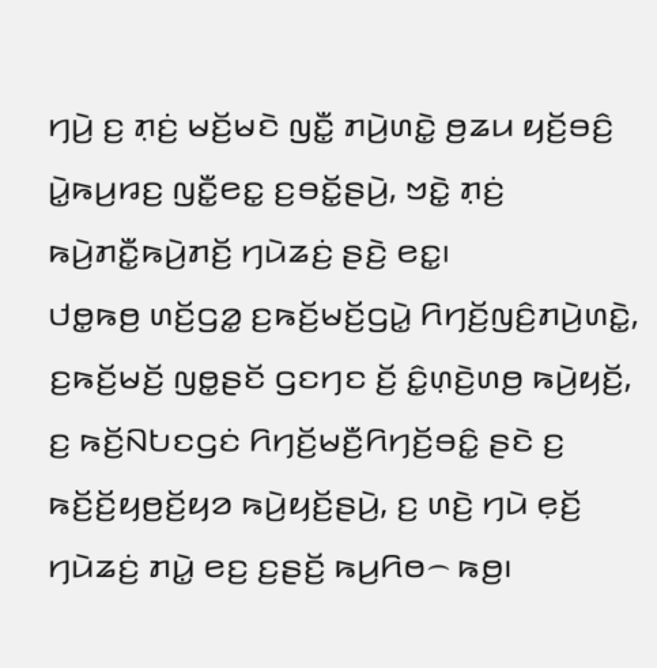ꤚꤣꤧ꤬ ꤢ꤬ ꤊ꤫ꤢꤦ꤬ ꤗꤢꤩ꤬ꤗꤢꤧ ꤜꤢꤪ꤭ ꤊꤣꤧ꤬ꤛꤢꤧ꤭ ꤥ꤬ꤘꤣ ꤟꤢꤩ꤬ꤋꤢꤨ꤬ ꤣꤧ꤭ꤒꤣ꤬ꤙꤢ꤬ ꤜꤢꤪ꤭ꤕꤢ꤭ ꤢ꤬ꤋꤢꤩ꤭ꤔꤣꤧ꤬, ꤠꤢꤧ꤭ ꤊ꤫ꤢꤦ꤬ ꤒꤣꤧ꤬ꤊꤢꤪ꤭ꤒꤣꤧ꤬ꤊꤢꤩ꤬ ꤚꤣꤧꤘꤢꤦ꤬ ꤔꤢꤧ꤬ ꤕꤢ꤭꤯
ꤓꤥ꤭ꤒꤥ꤬ ꤛꤢꤩ꤬ꤞꤤ꤭ ꤢ꤬ꤒꤢꤩ꤬ꤗꤢꤩ꤬ꤞꤣꤧ꤭ ꤖꤚꤢꤩ꤬ꤜꤢꤨ꤬ꤊꤣꤧ꤬ꤛꤢꤧ꤭, ꤢ꤬ꤒꤢꤩ꤬ꤗꤢꤩ꤬ ꤜꤥ꤭ꤔꤢꤩ ꤞꤢꤚꤢ ꤢꤩ꤬ ꤢꤨ꤭ꤛ꤫ꤢꤧ꤬ꤛꤥ꤬ ꤒꤣꤧ꤬ꤟꤢꤩ꤬, ꤢ꤬ ꤒꤢꤩ꤬ꤡꤝꤢꤞꤢꤦ ꤖꤚꤢꤩ꤬ꤗꤢꤪ꤬ꤖꤚꤢꤩ꤬ꤋꤢꤨ꤭ ꤔꤢꤧ ꤢ꤬ ꤒꤢꤩ꤬ꤢꤩ꤬ꤟꤥ꤬ꤢꤩ꤬ꤟꤤ ꤒꤣꤧ꤬ꤟꤢꤩ꤬ꤔꤣꤧ꤬, ꤢ꤬ ꤛꤢꤧ꤬ ꤚꤣꤧ ꤕ꤫ꤢꤩ꤬ ꤚꤣꤧꤘꤢꤦ꤬ ꤊꤣꤧ꤭ ꤕꤢ꤬ ꤢ꤬ꤔꤢꤩ꤬ ꤒꤣ꤬ꤖꤥ꤮ ꤒꤥ꤬꤯